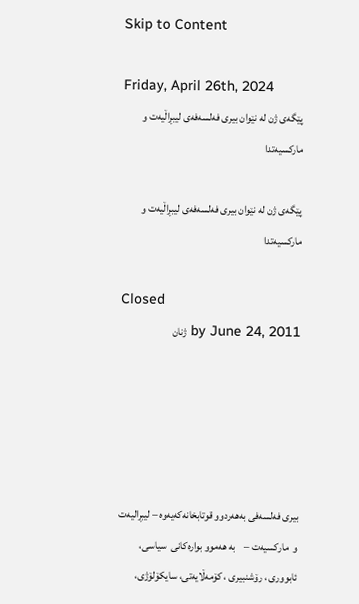Skip to Content

Friday, April 26th, 2024
پێگه‌ی ژن له‌ نێوان بیری فه‌لسه‌فه‌ی لیبڕاڵیه‌ت و ماركسیه‌تدا

پێگه‌ی ژن له‌ نێوان بیری فه‌لسه‌فه‌ی لیبڕاڵیه‌ت و ماركسیه‌تدا

Closed
by June 24, 2011 ژنان





بیری فه‌لسه‌فی به‌هه‌ردوو قوتابخانه‌كه‌یه‌وه‌ – لیبڕالیه‌ت و  ماركسیه‌ت –    به‌ هه‌موو بواره‌كانی  سیاسی، ئابووری ، رۆشنبیری ، كۆمه‌ڵایه‌تی، سایكۆلۆژی،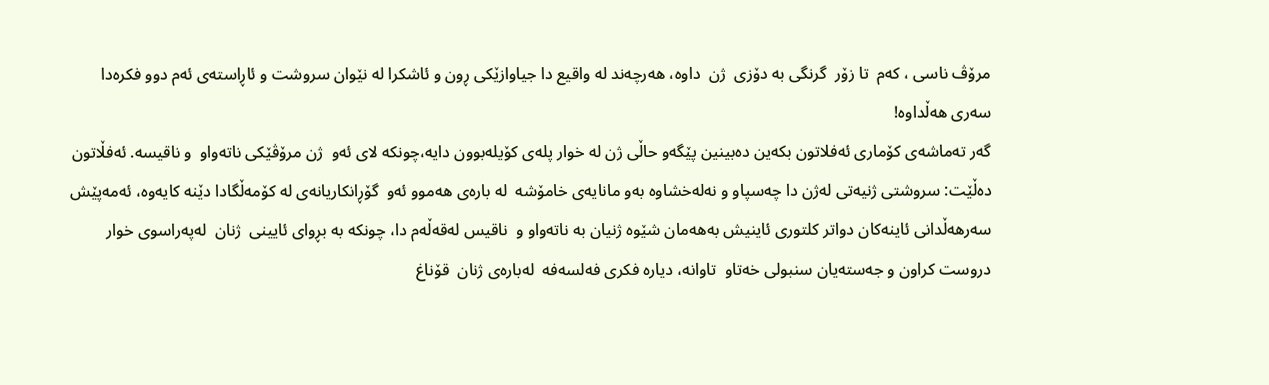مرۆڤ ناسی ، كه‌م  تا زۆر  گرنگی به‌ دۆزی  ژن  داوه‌، هه‌رچه‌ند له‌ واقیع دا جیاوازێكی ڕون و ئاشكرا له‌ نێوان سروشت و ئاڕاسته‌ی ئه‌م دوو فكره‌دا سه‌ری هه‌ڵداوه‌!
گه‌ر ته‌ماشه‌ی كۆماری ئه‌فلاتون بكه‌ین ده‌بینین پێگه‌و حاڵی ژن له‌ خوار پله‌ی كۆیله‌بوون دایه‌،چونكه‌ لای ئه‌و  ژن مرۆڤێكی ناته‌واو  و ناقیسه‌. ئه‌فڵاتون ده‌ڵێت: سروشتی ژنیه‌تی له‌ژن دا چه‌سپاو و نه‌له‌خشاوه‌ به‌و مانایه‌ی خامۆشه‌  له‌ باره‌ی هه‌موو ئه‌و  گۆڕانكاریانه‌ی له‌ كۆمه‌ڵگادا دێنه‌ كایه‌وه‌، ئه‌مه‌پێش سه‌رهه‌ڵدانی ئاینه‌كان دواتر كلتوری ئاینیش به‌هه‌مان شێوه‌ ژنیان به‌ ناته‌واو و  ناقیس له‌قه‌ڵه‌م دا، چونكه‌ به‌ بڕوای ئایینی  ژنان  له‌په‌راسوی خوار دروست كراون و جه‌سته‌یان سنبولی خه‌تاو  تاوانه‌، دیاره‌ فكری فه‌لسه‌فه‌  له‌باره‌ی ژنان  قۆناغ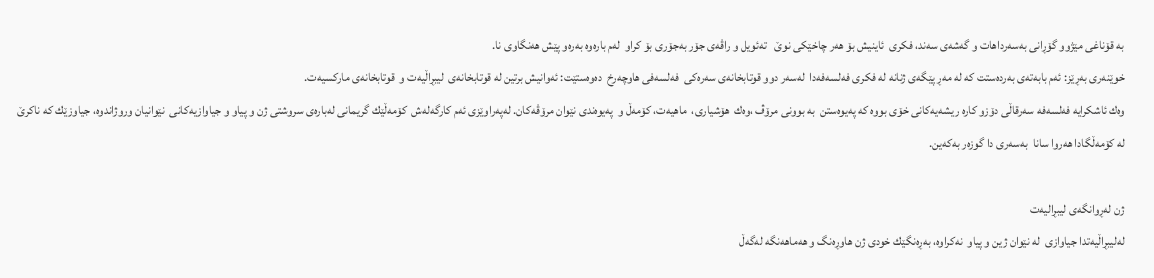به‌ قۆناغی مێژوو گۆڕانی به‌سه‌رداهات و گه‌شه‌ی سه‌ند، فكری  ئاینیش بۆ هه‌ر چاخێكی نوێ‌   ته‌ئویل و راڤه‌ی جۆر به‌جۆری بۆ كراو  له‌م باره‌وه‌ به‌ره‌و پێش هه‌نگاوی نا.
خوێنه‌ری به‌ڕێز: ئه‌م بابه‌ته‌ی به‌رده‌ستت كه‌ له‌ مه‌ڕ پێگه‌ی ژنانه‌ له‌ فكری فه‌لسه‌فه‌دا  له‌سه‌ر دوو قوتابخانه‌ی سه‌ره‌كی  فه‌لسه‌فی هاوچه‌رخ  ده‌وه‌ستێت: ئه‌وانیش برتین له‌ قوتابخانه‌ی  لیبڕاڵیه‌ت و  قوتابخانه‌ی ماركسیه‌ت.
وه‌ك ئاشكرایه‌ فه‌لسه‌فه‌ سه‌رقاڵی دۆزو كاره‌ ریشه‌یه‌كانی خۆی بووه‌ كه‌ په‌یوه‌ستن  به‌ بوونی مرۆڤ ،وه‌ك  هۆشیاری،  ماهیه‌ت، كۆمه‌ڵ و  په‌یوه‌ندی نێوان مرۆڤه‌كان. له‌په‌راوێزی ئه‌م كارگه‌له‌ش  كۆمه‌ڵێك گریمانی له‌باره‌ی سروشتی ژن و پیاو و جیاوازیه‌كانی  نێوانیان وروژاندوه‌، جیاوزێك كه‌ ناكرێ‌ له‌ كۆمه‌ڵگادا هه‌روا سانا  به‌سه‌ری دا گوزه‌ر به‌كه‌ین.

ژن له‌ڕوانگه‌ی لیبڕالیه‌ت
له‌لیبڕاڵیه‌تدا جیاوازی  له‌ نێوان ژین و پیاو  نه‌كراوه‌، به‌ڕه‌نگێك خودی ژن هاوڕه‌نگ و هه‌ماهه‌نگه‌ له‌گه‌ڵ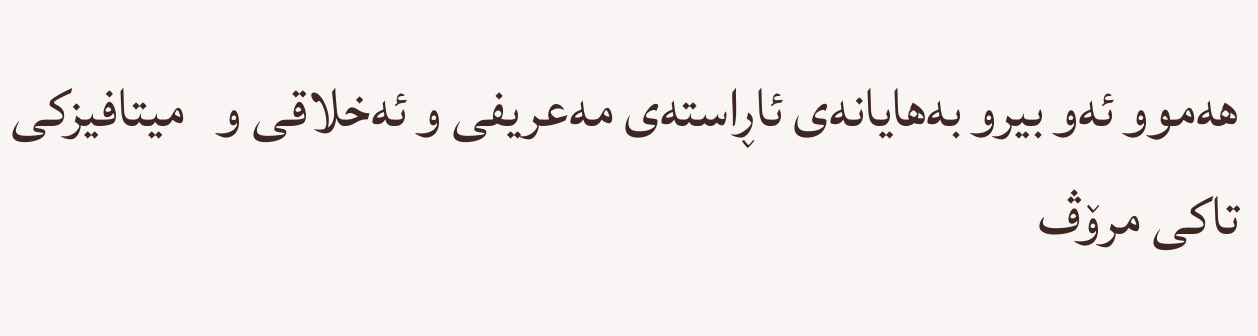هه‌موو ئه‌و بیرو به‌هایانه‌ی ئاڕاسته‌ی مه‌عریفی و ئه‌خلاقی و   میتافیزكی  تاكی مرۆڤ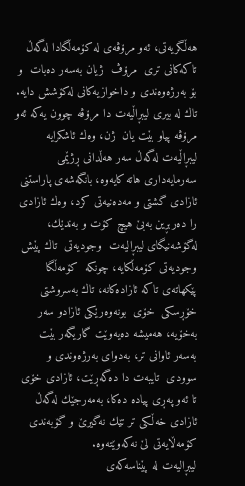هه‌ڵگریه‌تی، ئه‌و مرۆڤه‌ی له‌ كۆمه‌ڵگادا له‌گه‌ڵ  تاكه‌كانی تری  مرۆڤ  ژیان به‌سه‌ر ده‌بات  و  بۆ به‌رژه‌وه‌ندی و داخوازیه‌كانی له‌كۆشش دایه‌. تاك له‌ بیری لیبڕاڵیه‌ت دا مرۆڤه‌ چوون یه‌كه‌ ئه‌و مرۆڤه‌ پیاو بێت یان  ژن، وه‌ك ئاشكرایه‌ لیبڕاڵیه‌ت له‌گه‌ڵ سه‌ر هه‌ڵدانی ڕژێمی سه‌رمایه‌داری هاته‌ كایه‌وه‌، بانگه‌شه‌ی پاراستنی ئازادی گشتی و مه‌ده‌نیه‌تی كرد، وه‌ك ئازادی را ده‌ربڕین به‌بێ‌ هیچ كۆت و به‌ندێك،  له‌گۆشه‌نیگای لیبڕالیه‌ت  وجودیه‌تی  تاك پێش وجودیه‌تی كۆمه‌ڵكایه‌، چونكه‌  كۆمه‌ڵگا پێكهاته‌ی تاكه‌ ئازاده‌كانه‌، تاك به‌سروشتی خۆڕسكی  خۆی  بونه‌وه‌رێكی ئازادو سه‌ر به‌خۆیه‌، هه‌میشه‌ ده‌یه‌وێت گاریگه‌ر بێت به‌سه‌ر ئاوانی تر، به‌دوای به‌رژه‌وندی و سوودی  تایبه‌ت دا ده‌گه‌ڕێت، ئازادی خۆی  تا ئه‌و په‌ڕی پیاده‌ ده‌كا، به‌مه‌رجێك له‌گه‌ڵ ئازادی خه‌ڵكی تر تێك نه‌گیرێ‌ و گۆبه‌ندی كۆمه‌ڵایه‌تی لێ‌ نه‌كه‌وێته‌وه‌.
لیبڕالیه‌ت له‌ پێناسه‌كه‌ی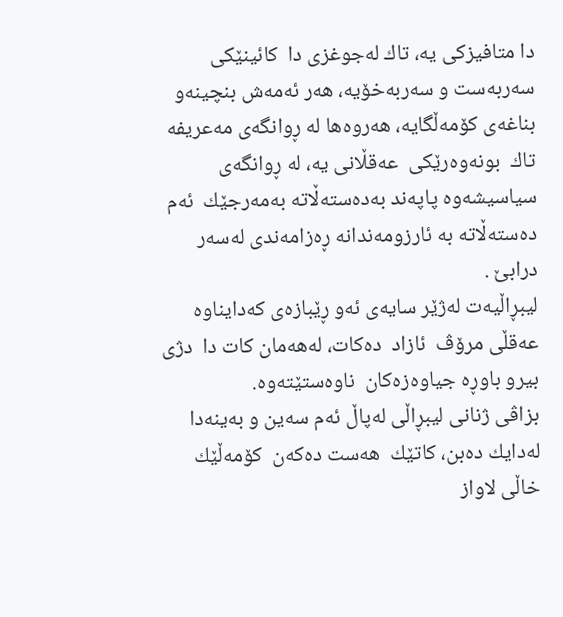دا متافیزكی یه‌، تاك له‌جوغزی دا  كائینێكی سه‌ربه‌ست و سه‌ربه‌خۆیه‌، هه‌ر ئه‌مه‌ش بنچینه‌و بناغه‌ی كۆمه‌ڵگایه‌، هه‌روه‌ها له‌ ڕوانگه‌ی مه‌عریفه‌ تاك  بونه‌وه‌رێكی  عه‌قڵانی یه‌، له‌ ڕوانگه‌ی سیاسیشه‌وه‌ پاپه‌ند به‌ده‌سته‌ڵاته‌ به‌مه‌رجێك  ئه‌م ده‌سته‌ڵاته‌ به‌ ئارزومه‌ندانه‌ ڕه‌زامه‌ندی له‌سه‌ر درابێ‌ .
لیبڕاڵیه‌ت له‌ژێر سایه‌ی ئه‌و ڕێبازه‌ی كه‌دایناوه‌  عه‌قڵی مرۆڤ  ئازاد  ده‌كات، له‌هه‌مان كات دا  دژی  بیرو باوڕه‌ جیاوه‌زه‌كان  ناوه‌ستێته‌وه‌.
بزاڤی ژنانی لیبڕاڵی له‌پاڵ ئه‌م سه‌ین و به‌ینه‌دا له‌دایك ده‌بن، كاتێك  هه‌ست ده‌كه‌ن  كۆمه‌ڵێك خاڵی لاواز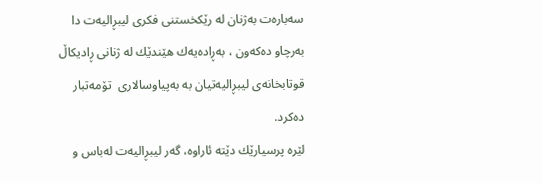سه‌باره‌ت به‌ژنان له‌ رێكخستنی فكری لیبڕالیه‌ت دا به‌رچاو ده‌كه‌ون ، به‌ڕاده‌یه‌ك هێندێك له‌ ژنانی ڕادیكاڵ قوتابخانه‌ی لیبڕالیه‌تیان به‌ به‌پیاوسالاری  تۆمه‌تبار ده‌كرد.
لێره‌ پرسیارێك دێته‌ ئاراوه‌، گه‌ر لیبڕالیه‌ت له‌باس و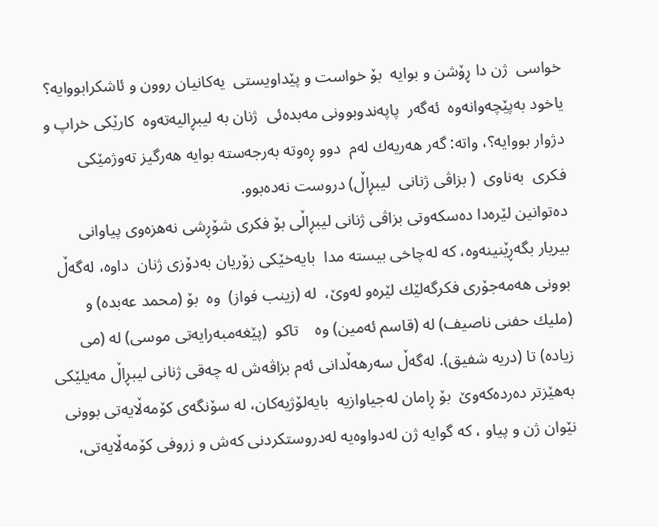خواسی  ژن دا ڕۆشن و بوایه‌  بۆ خواست و پێداویستی  یه‌كانیان روون و ئاشكرابووایه‌؟ یاخود به‌پێچه‌وانه‌وه‌  ئه‌گه‌ر  پاپه‌ندوبوونی مه‌بده‌ئی  ژنان به‌ لیبڕالیه‌ته‌وه‌  كارێكی خراپ و دژوار بووایه‌؟، واته‌: گه‌ر هه‌ریه‌ك له‌م  دوو ڕه‌وته‌ به‌رجه‌سته‌ بوایه‌ هه‌رگیز ته‌وژمێكی فكری  به‌ناوی  ( بزاڤی ژنانی  لیبڕاڵ) دروست نه‌ده‌بوو.
ده‌توانین لێره‌دا ده‌سكه‌وتی بزاڤی ژنانی لیبڕاڵی بۆ فكری شۆڕشی نه‌هزه‌وی پیاوانی بیریار بگه‌ڕێنینه‌وه‌، كه‌ له‌چاخی بیسته‌ مدا  بایه‌خێكی زۆریان به‌دۆزی ژنان  داوه‌، له‌گه‌ڵ بوونی هه‌مه‌جۆری فكرگه‌لێك لێره‌و له‌وێ‌،  له‌ (زینب فواز)  وه‌  بۆ (محمد عه‌بده‌) و (ملیك حفنی ناصیف) له‌ (قاسم ئه‌مین) وه‌    تاكو  (پێغه‌مبه‌رایه‌تی موسی) له‌ (می زیاده‌) تا (دریه‌ شفیق). له‌گه‌ڵ سه‌رهه‌ڵدانی ئه‌م بزاڤه‌ش له‌ چه‌قی ژنانی لیبڕاڵ مه‌یلێكی به‌هێزتر ده‌رده‌كه‌وێ‌  بۆ ڕامان له‌جیاوازیه‌  بایه‌لۆژیه‌كان، له‌ سۆنگه‌ی كۆمه‌ڵایه‌تی بوونی نێوان ژن و پیاو ، كه‌ گوایه‌ ژن له‌دواوه‌یه‌ له‌دروستكردنی كه‌ش و زروفی كۆمه‌ڵایه‌تی،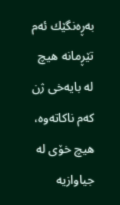به‌ڕه‌نگێك ئه‌م تێڕمانه‌ هیچ له‌ بایه‌خی ژن كه‌م ناكاته‌وه‌، هیچ خۆی له‌ جیاوازیه‌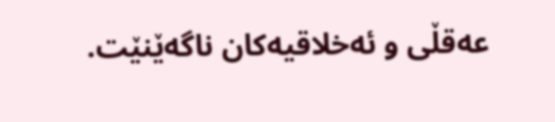عه‌قڵی و ئه‌خلاقیه‌كان ناگه‌ێنێت.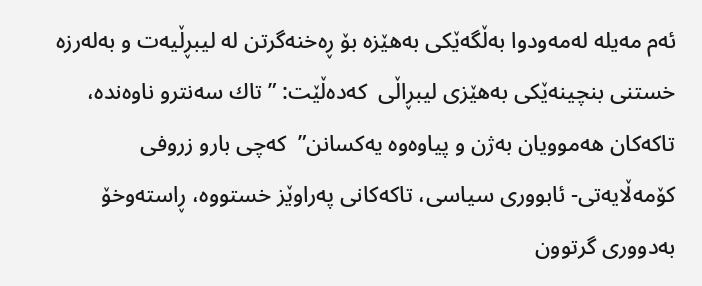ئه‌م مه‌یله‌ له‌مه‌ودوا به‌ڵگه‌ێكی به‌هێزه‌ بۆ ڕه‌خنه‌گرتن له‌ لیبڕڵیه‌ت و به‌له‌رزه‌ خستنی بنچینه‌ێكی به‌هێزی لیبڕاڵی  كه‌ده‌ڵێت: ” تاك سه‌نترو ناوه‌نده‌، تاكه‌كان هه‌موویان به‌ژن و پیاوه‌وه‌ یه‌كسانن”  كه‌چی بارو زروفی   كۆمه‌ڵایه‌تی- ئابووری سیاسی، تاكه‌كانی په‌راوێز خستووه‌، ڕاسته‌وخۆ  به‌دووری گرتوون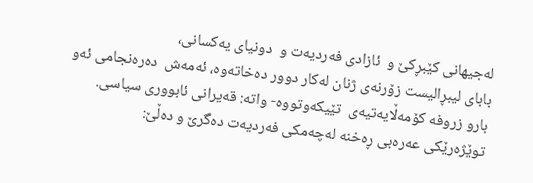له‌جیهانی كێبڕكێ‌ و  ئازادی فه‌ردیه‌ت و  دونیای یه‌كسانی،
بابای لیبڕالیست زۆرنه‌ی ژنان له‌كار دوور ده‌خاته‌وه‌، ئه‌مه‌ش  ده‌ره‌نجامی ئه‌و بارو زروفه‌ كۆمه‌ڵایه‌تیه‌ی  تێیكه‌وتووه‌- واته‌: قه‌یرانی ئابووری سیاسی.
توێژه‌رێكی عه‌ره‌بی ڕه‌خنه‌ له‌چه‌مكی فه‌ردیه‌ت ده‌گرێ‌ و ده‌ڵێ‌: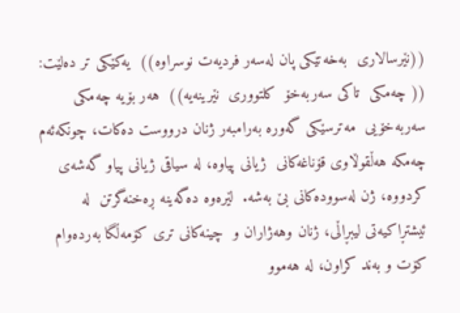((نێرسالاری  به‌خه‌تێكی پان له‌سه‌ر فردیه‌ت نوسراوه‌))  یه‌كێكی تر ده‌لێت: (( چه‌مكی  تاكی سه‌ربه‌خۆ  كلتووری  نێرینه‌یه‌))  هه‌ر بۆیه‌ چه‌مكی سه‌ربه‌خۆیی  مه‌ترسێكی گه‌وره‌ به‌رامبه‌ر ژنان درووست ده‌كات، چونكه‌ئه‌م چه‌مكه‌ هه‌ڵقوڵاوی قۆناغه‌كانی  ژیانی پیاوه‌، له‌ سیاقی ژیانی پیاو گه‌شه‌ی كردووه‌، ژن له‌سووده‌كانی بێ‌ به‌شه‌.  لێره‌وه‌ ده‌گه‌ینه‌ ڕه‌خنه‌گرتن  له‌ ئیشتڕاكیه‌تی لیبڕاڵی، ژنان وهه‌ژاران و  چینه‌كانی تری كۆمه‌ڵگا به‌رده‌وام كۆت و به‌ند كراون، له‌ هه‌موو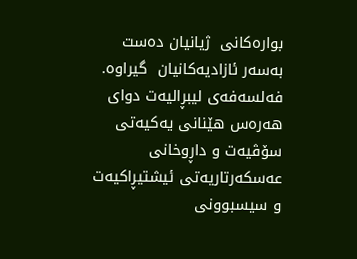بواره‌كانی  ژیانیان ده‌ست به‌سه‌ر ئازادیه‌كانیان  گیراوه‌.
فه‌لسه‌فه‌ی لیبڕالیه‌ت دوای هه‌ره‌س هێنانی یه‌كیه‌تی سۆڤیه‌ت و داڕوخانی عه‌سكه‌رتاریه‌تی ئیشتیڕاكیه‌ت و سیسبوونی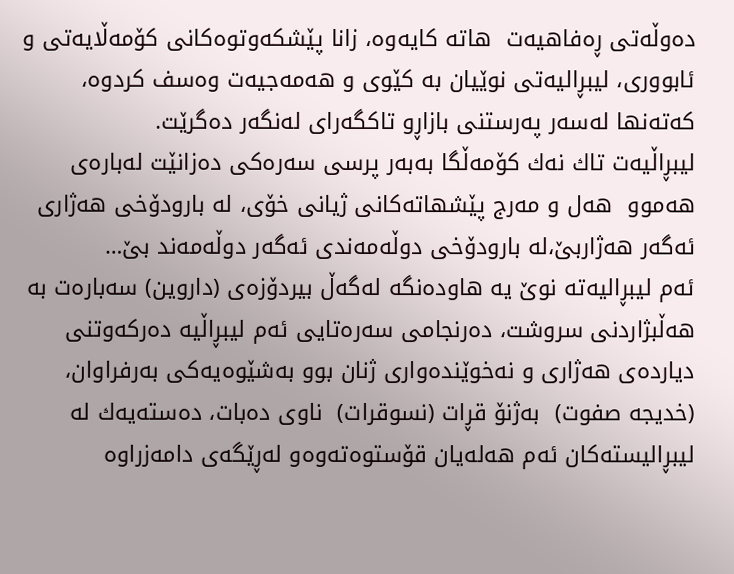ده‌وڵه‌تی ڕه‌فاهیه‌ت  هاته‌ كایه‌وه‌، زانا پێشكه‌وتوه‌كانی كۆمه‌ڵایه‌تی و ئابووری، لیبڕالیه‌تی نوێیان به‌ كێوی و هه‌مه‌جیه‌ت وه‌سف كردوه‌، كه‌ته‌نها له‌سه‌ر په‌رستنی بازاڕو تاكگه‌رای له‌نگه‌ر ده‌گرێت.
لیبڕاڵیه‌ت تاك نه‌ك كۆمه‌ڵگا به‌به‌ر پرسی سه‌ره‌كی ده‌زانێت له‌باره‌ی هه‌موو  هه‌ل و مه‌رج پێشهاته‌كانی ژیانی خۆی، له‌ بارودۆخی هه‌ژاری ئه‌گه‌ر هه‌ژاربێ‌،له‌ بارودۆخی دوڵه‌مه‌ندی ئه‌گه‌ر دوڵه‌مه‌ند بێ‌…
ئه‌م لیبڕالیه‌ته‌ نوێ یه‌ هاوده‌نگه‌ له‌گه‌ڵ بیردۆزه‌ی (داروین) سه‌باره‌ت به‌ هه‌ڵبژاردنی سروشت، ده‌رنجامی سه‌ره‌تایی ئه‌م لیبڕاڵیه‌ ده‌ركه‌وتنی دیارده‌ی هه‌ژاری و نه‌خوێنده‌واری ژنان بوو به‌شێوه‌یه‌كی به‌رفراوان، (خدیجه‌ صفوت)  به‌ژنۆ قڕات (نسوقرات)  ناوی ده‌بات، ده‌سته‌یه‌ك له‌ لیبڕالیسته‌كان ئه‌م هه‌له‌یان قۆستوه‌ته‌وه‌و له‌ڕێگه‌ی دامه‌زراوه‌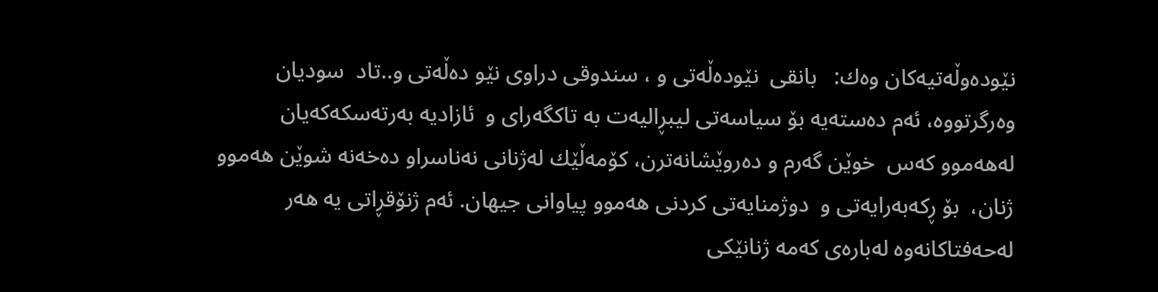نێوده‌وڵه‌تیه‌كان وه‌ك:   بانقی  نێوده‌ڵه‌تی و ، سندوقی دراوی نێو ده‌ڵه‌تی و..تاد  سودیان وه‌رگرتووه‌، ئه‌م ده‌سته‌یه‌ بۆ سیاسه‌تی لیبڕالیه‌ت به‌ تاكگه‌رای و  ئازادیه‌ به‌رته‌سكه‌كه‌یان  له‌هه‌موو كه‌س  خوێن گه‌رم و ده‌روێشانه‌ترن، كۆمه‌ڵێك له‌ژنانی نه‌ناسراو ده‌خه‌نه‌ شوێن هه‌موو ژنان،  بۆ ڕكه‌به‌رایه‌تی و  دوژمنایه‌تی كردنی هه‌موو پیاوانی جیهان. ئه‌م ژنۆقڕاتی یه‌ هه‌ر له‌حه‌فتاكانه‌وه‌ له‌باره‌ی كه‌مه‌ ژنانێكی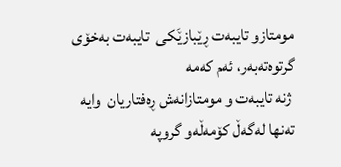مومتازو تایبه‌ت ڕێبازێَكی  تایبه‌ت به‌خۆی گرتوه‌ته‌به‌ر، ئه‌م كه‌مه‌
 ژنه‌ تایبه‌ت و مومتازانه‌ش ڕه‌فتاریان  وایه‌  ته‌نها له‌گه‌ڵ كۆمه‌ڵه‌و گروپه‌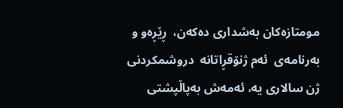مومتازه‌كان به‌شداری ده‌كه‌ن،  ڕێڕه‌و و به‌رنامه‌ی  ئه‌م ژنۆقڕاتانه‌  دروشمكردنی  ژن سالاری یه‌، ئه‌مه‌ش به‌پاڵپشتی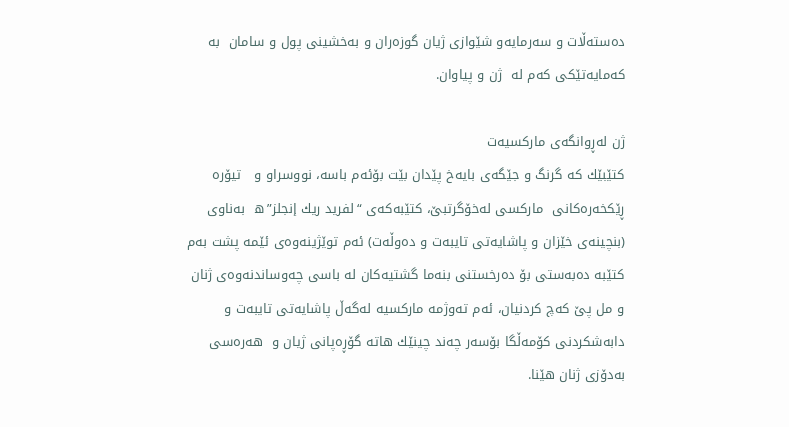ده‌سته‌ڵات و سه‌رمایه‌و شێوازی ژیان گوزه‌ران و به‌خشینی پول و سامان  به‌ كه‌مایه‌تێكی كه‌م له‌  ژن و پیاوان.

ژن له‌ڕوانگه‌ی ماركسیه‌ت
كتێبێك كه‌ گرنگ و جێگه‌ی بایه‌خ پێدان بێت بۆئه‌م باسه‌، نووسراو و   تیۆره‌ ڕێكخه‌ره‌كانی  ماركسی له‌خۆگرتبێ، كتێبه‌كه‌ی “لفرید ریك إنجلز”ه‌  به‌ناوی (بنچینه‌ی خێزان و پاشایه‌تی تایبه‌ت و ده‌وڵه‌ت) ئه‌م توێژینه‌وه‌ی ئێمه‌ پشت به‌م كتێبه‌ ده‌به‌ستی بۆ ده‌رخستنی بنه‌ما گشتیه‌كان له‌ باسی چه‌وساندنه‌وه‌ی ژنان و مل پێ‌ كه‌چ كردنیان، ئه‌م ته‌وژمه‌ ماركسیه‌ له‌گه‌ڵ پاشایه‌تی تایبه‌ت و دابه‌شكردنی كۆمه‌ڵگا بۆسه‌ر چه‌ند چینێك هاته‌ گۆڕه‌پانی ژیان و  هه‌ره‌سی به‌دۆزی ژنان هێنا.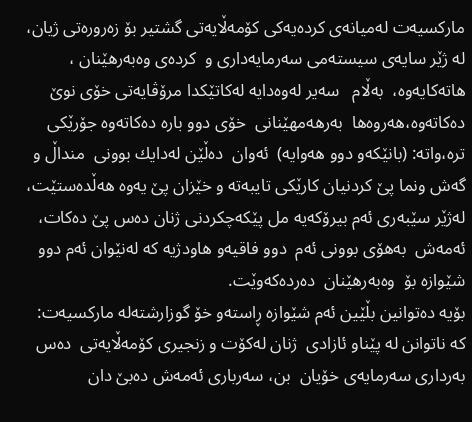ماركسیه‌ت له‌میانه‌ی كرده‌یه‌كی كۆمه‌ڵایه‌تی گشتیر بۆ زه‌روره‌تی ژیان، له‌ ژێر سایه‌ی سیسته‌می سه‌رمایه‌داری و  كرده‌ی وه‌به‌رهێنان ، هاته‌كایه‌وه‌،  به‌ڵام   سه‌یر له‌وه‌دایه‌ له‌كاتێكدا مرۆڤایه‌تی خۆی نوێ ده‌كاته‌وه‌،هه‌روه‌ها  به‌رهه‌مهێنانی  خۆی دوو باره‌ ده‌كاته‌وه‌ جۆرێكی تره‌،واته‌: (بانێكه‌و دوو هه‌وایه‌)  ئه‌وان  ده‌ڵێن له‌دایك بوونی  منداڵ و گه‌ش ونما پێ‌ كردنیان كارێكی تایبه‌ته‌ و خێزان پێ یه‌وه‌ هه‌ڵده‌ستێت، له‌ژێر سێبه‌ری ئه‌م بیرۆكه‌یه‌ مل پێكه‌چكردنی ژنان ده‌س پێ‌ ده‌كات، ئه‌مه‌ش  به‌هۆی بوونی ئه‌م  دوو فاقیه‌و هاودژیه‌ كه‌ له‌نێوان ئه‌م دوو شێوازه‌ بۆ  وه‌به‌رهێنان  ده‌رده‌كه‌وێت.
بۆیه‌ ده‌توانین بڵێین ئه‌م شێوازه‌ ڕاسته‌و خۆ گوزارشته‌له‌ ماركسیه‌ت: كه‌ ناتوانن له‌ پێناو ئازادی  ژنان له‌كۆت و زنجیری كۆمه‌ڵایه‌تی  ده‌س به‌رداری سه‌رمایه‌ی خۆیان  بن، سه‌رباری ئه‌مه‌ش ده‌بێ‌ دان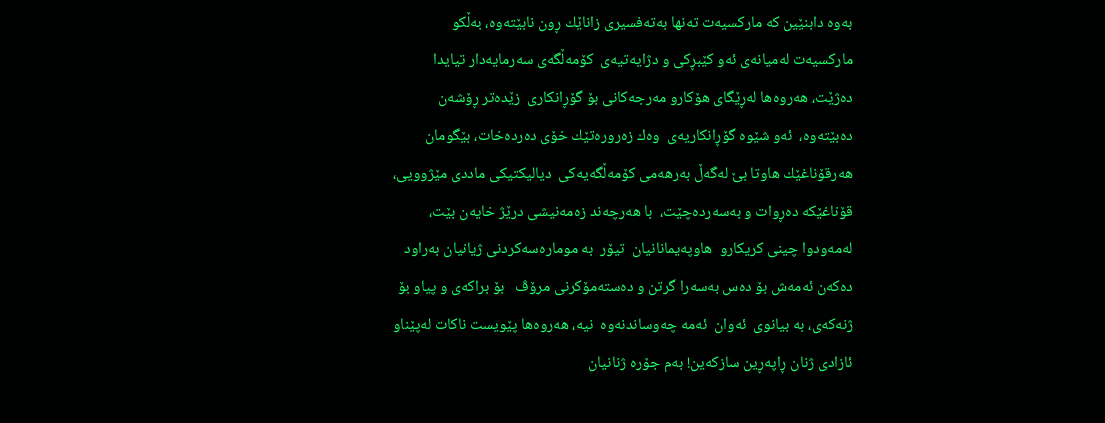به‌وه‌ دابنێین كه‌ ماركسیه‌ت ته‌نها به‌ته‌فسیری زاناێك ڕون نابێته‌وه‌، به‌ڵكو ماركسیه‌ت له‌میانه‌ی ئه‌و كێبڕكی و دژایه‌تیه‌ی  كۆمه‌ڵگه‌ی سه‌رمایه‌دار تیایدا ده‌ژێت، هه‌روه‌ها له‌ڕێگای هۆكارو مه‌رجه‌كانی بۆ گۆڕانكاری  زێده‌تر ڕۆشه‌ن ده‌بێته‌وه‌،  ئه‌و شێوه‌ گۆڕانكاریه‌ی  وه‌ك زه‌روره‌تێك خۆی ده‌رده‌خات، بێگومان  هه‌رقۆناغێك هاوتا بێ‌ له‌گه‌ڵ به‌رهه‌می كۆمه‌ڵگه‌یه‌كی  دیالیكتیكی ماددی مێژوویی، قۆناغێكه‌ ده‌ڕوات و به‌سه‌رده‌چێت،  با هه‌رچه‌ند زه‌مه‌نیشی درێژ خایه‌ن بێت، له‌مه‌ودوا چینی كریكارو  هاوپه‌یمانانیان  تیۆر  به‌ موماره‌سه‌كردنی ژیانیان به‌راود ده‌كه‌ن ئه‌مه‌ش بۆ ده‌س به‌سه‌را گرتن و ده‌سته‌مۆكرنی مرۆڤ   بۆ براكه‌ی و پیاو بۆ ژنه‌كه‌ی، به‌ بیانوی  ئه‌وان  ئه‌مه‌ چه‌وساندنه‌وه‌  نیه‌، هه‌روه‌ها پێویست ناكات له‌پێناو ئازادی ژنان ڕاپه‌ڕین سازكه‌ین! به‌م جۆره‌ ژنانیان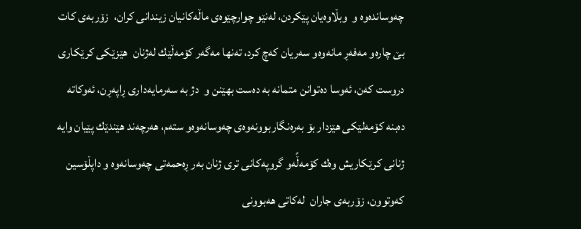چه‌وسانده‌وه‌ و  وبڵاوه‌یان پێكردن، له‌نێو چوارچێوه‌ی ماڵه‌كانیان زیندانی كران،  زۆربه‌ی كات بێ‌ چاره‌و مه‌فه‌ڕ مانه‌وه‌و سه‌ریان كه‌چ كرد، ته‌نها مه‌گه‌ر كۆمه‌ڵێك له‌ژنان  هێزێكی كرێكاری دروست كه‌ن، ئه‌وسا ده‌توانن متمانه‌ به‌ ده‌ست بهێنن و  دژ به‌ سه‌رمایه‌داری ڕاپه‌ڕن، ئه‌وكاته‌ ده‌بنه‌ كۆمه‌لێكی هێزدار بۆ به‌ره‌نگاربوونه‌وه‌ی چه‌وسانه‌وه‌و سته‌م، هه‌رچه‌ند هێندێك پێیان وایه‌ ژنانی كرێكاریش وه‌ك كۆمه‌ڵًه‌و گروپه‌كانی تری ژنان به‌ر ڕه‌حمه‌تی چه‌وسانه‌وه‌ و داپڵۆسین  كه‌وتوون، زۆربه‌ی جاران  له‌كاتی هه‌بوونی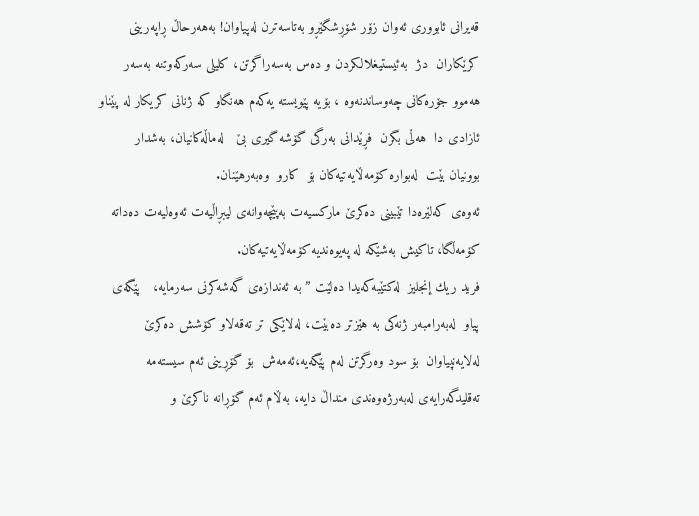قه‌یرانی ئابووری ئه‌وان زۆر شۆڕشگێڕو به‌تاسه‌ترن له‌پیاوان! به‌هه‌رحاڵ ڕاپه‌رینی كرێكاران  دژ  به‌ئیستیغلالكردن و ده‌س به‌سه‌راگرتن، كلیلی سه‌ركه‌وتنه‌ به‌سه‌ر هه‌موو جۆره‌كانی چه‌وساندنه‌وه‌ ، بۆیه‌ پێویسته‌ یه‌كه‌م هه‌نگاو كه‌ ژنانی كریكار له‌ پێناو ئازادی دا  هه‌ڵی بگرن  فڕێدانی به‌رگی گۆشه‌ گیری بێ‌   له‌ماڵه‌كانیان، به‌شدار بوونیان بێت  له‌بواره‌ كۆمه‌ڵایه‌تیه‌كان بۆ  كارو  وه‌به‌رهێنان.
ئه‌وه‌ی كه‌لێره‌دا تێبینی ده‌كرێ‌ ماركسیه‌ت به‌پێچه‌وانه‌ی لیبڕاڵیه‌ت ئه‌وه‌لیه‌ت ده‌داته‌ كۆمه‌ڵگا، تاكیش به‌شێكه‌ له‌ په‌یوه‌ندیه‌ كۆمه‌ڵایه‌تیه‌كان.
فرید ریك إنجلیز  له‌كتێبه‌كه‌یدا ده‌لێت ” به‌ ئه‌ندازه‌ی گه‌شه‌كرنی سه‌رمایه‌،   پێگه‌ی پیاو  له‌به‌رامبه‌ر ژنه‌كی به‌ هێزتر ده‌بێت، له‌لاێكی تر ته‌قه‌لاو كۆشش ده‌كرێ‌ له‌لایه‌نپیاوان  بۆ سود وه‌رگرتن له‌م پێگه‌یه‌،ئه‌مه‌ش  بۆ گۆڕینی ئه‌م سیسته‌مه‌ ته‌قلیدگه‌رایه‌ی له‌به‌رژه‌وه‌ندی منداڵ دایه‌، به‌ڵام ئه‌م گۆڕانه‌ ناكرێ‌ و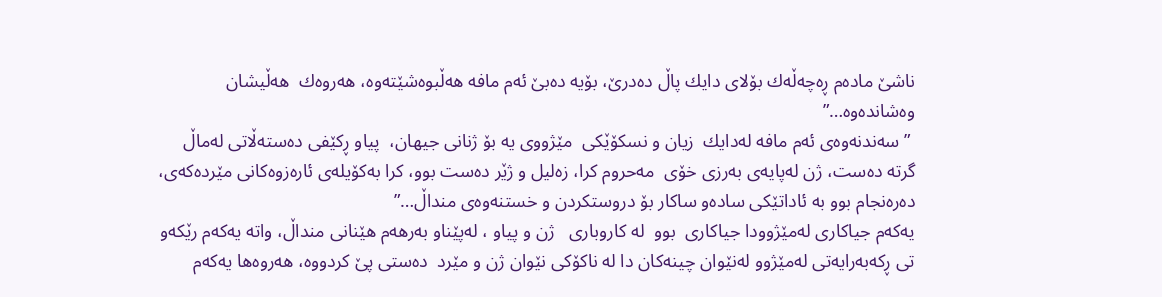ناشێ‌ ماده‌م ڕه‌چه‌ڵه‌ك بۆلای دایك پاڵ ده‌درێ‌، بۆیه‌ ده‌بێ‌ ئه‌م مافه‌ هه‌ڵبوه‌شێته‌وه‌، هه‌روه‌ك  هه‌ڵیشان وه‌شانده‌وه‌…”
 ” سه‌ندنه‌وه‌ی ئه‌م مافه‌ له‌دایك  زیان و نسكۆێكی  مێژووی یه‌ بۆ ژنانی جیهان،  پیاو ڕكێفی ده‌سته‌ڵاتی له‌ماڵ گرته‌ ده‌ست، ژن له‌پایه‌ی به‌رزی خۆی  مه‌حروم كرا، زه‌لیل و ژێر ده‌ست بوو، كرا به‌كۆیله‌ی ئاره‌زوه‌كانی مێرده‌كه‌ی، ده‌ره‌نجام بوو به‌ ئاداتێكی ساده‌و ساكار بۆ دروستكردن و خستنه‌وه‌ی منداڵ…”
یه‌كه‌م جیاكاری له‌مێژوودا جیاكاری  بوو  له‌ كاروباری   ژن و پیاو ، له‌پێناو به‌رهه‌م هێنانی منداڵ، واته‌ یه‌كه‌م رێكه‌و تی ڕكه‌به‌رایه‌تی له‌مێژوو له‌نێوان چینه‌كان دا له‌ ناكۆكی نێوان ژن و مێرد  ده‌ستی پێ كردووه‌، هه‌روه‌ها یه‌كه‌م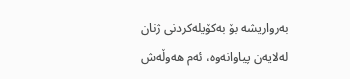به‌رواریشه‌ بۆ به‌كۆیله‌كردنی ژنان له‌لایه‌ن پیاوانه‌وه‌، ئه‌م هه‌وڵه‌ش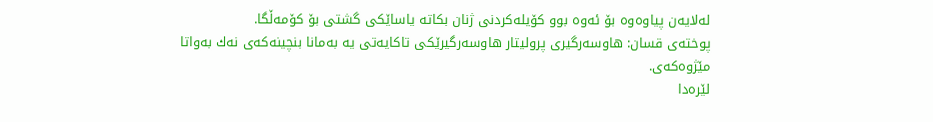له‌لایه‌ن پیاوه‌وه‌ بۆ ئه‌وه‌ بوو كۆیله‌كردنی ژنان بكاته‌ یاساێكی گشتی بۆ كۆمه‌ڵگا.
پوخته‌ی قسان: هاوسه‌رگیری پرولیتار هاوسه‌رگیرێكی تاكایه‌تی یه‌ به‌مانا بنچینه‌كه‌ی نه‌ك به‌واتا مێژوه‌كه‌ی.
لێره‌دا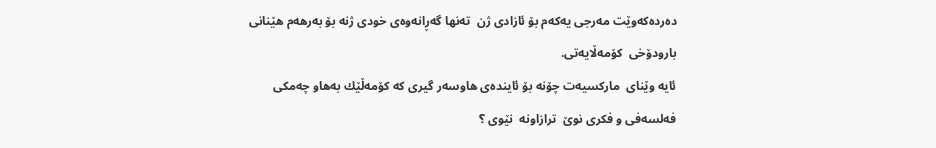ده‌رده‌كه‌وێت مه‌رجی یه‌كه‌م بۆ ئازادی ژن  ته‌نها گه‌ڕانه‌وه‌ی خودی ژنه‌ بۆ به‌رهه‌م هێنانی بارودۆخی  كۆمه‌ڵایه‌تی.
ئایه‌ وێنای  ماركسیه‌ت چۆنه‌ بۆ ئاینده‌ی هاوسه‌ر گیری كه‌ كۆمه‌ڵێك به‌هاو چه‌مكی فه‌لسه‌فی و فكری نوێ‌  ترازاونه‌  نێوی ؟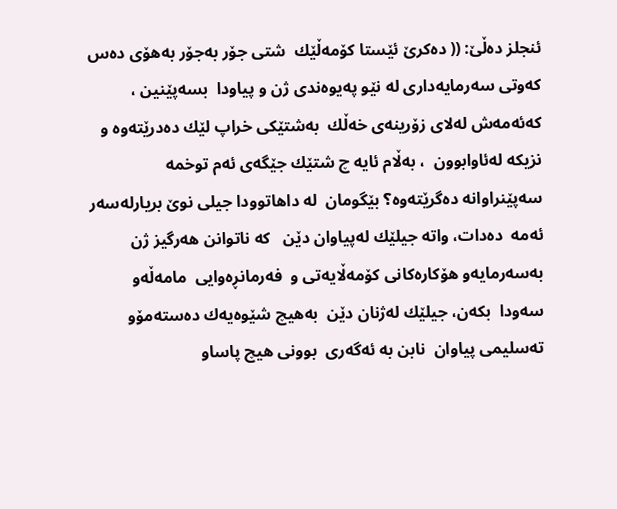ئنجلز ده‌ڵێ‌: (( ده‌كرێ‌ ئێستا كۆمه‌ڵێك  شتی جۆر به‌جۆر به‌هۆی ده‌س كه‌وتی سه‌رمایه‌داری له‌ نێو په‌یوه‌ندی ژن و پیاودا  بسه‌پێنین ، كه‌ئه‌مه‌ش له‌لای زۆرینه‌ی خه‌ڵك  به‌شتێكی خراپ لێك ده‌درێته‌وه‌ و  نزیكه‌ له‌ئاوابوون  ، به‌ڵام ئایه‌ چ شتێك جێگه‌ی ئه‌م توخمه‌ سه‌پێنراوانه‌ ده‌گرێته‌وه‌؟ بێگومان  له‌ داهاتوودا جیلی نوێ‌ بریارله‌سه‌ر ئه‌مه‌  ده‌دات، واته‌ جیلێك له‌پیاوان دێن   كه‌ ناتوانن هه‌رگیز ژن به‌سه‌رمایه‌و هۆكاره‌كانی كۆمه‌ڵایه‌تی و  فه‌رمانڕه‌وایی  مامه‌ڵه‌و سه‌ودا  بكه‌ن، جیلێك له‌ژنان دێن  به‌هیچ شێوه‌یه‌ك ده‌سته‌مۆو ته‌سلیمی پیاوان  نابن به‌ ئه‌گه‌ری  بوونی هیچ پاساو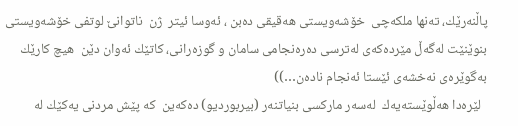پاڵنه‌رێك، ته‌نها ملكه‌چی  خۆشه‌ویستی هه‌قیقی ده‌بن ، ئه‌وسا ئیتر  ژن  ناتوانێ‌ لوتفی خۆشه‌ویستی بنوێنێت له‌گه‌ڵ مێرده‌كه‌ی له‌ترسی ده‌ره‌نجامی سامان و گوزه‌رانی، كاتێك ئه‌وان دێن  هیچ كارێك به‌گوێره‌ی نه‌خشه‌ی ئێستا ئه‌نجام ناده‌ن…))
  لێره‌دا هه‌ڵوێسته‌یه‌ك  له‌سه‌ر ماركسی بنیاتنه‌ر (بیربوردیو) ده‌كه‌ین  كه‌ پێش مردنی یه‌كێك له‌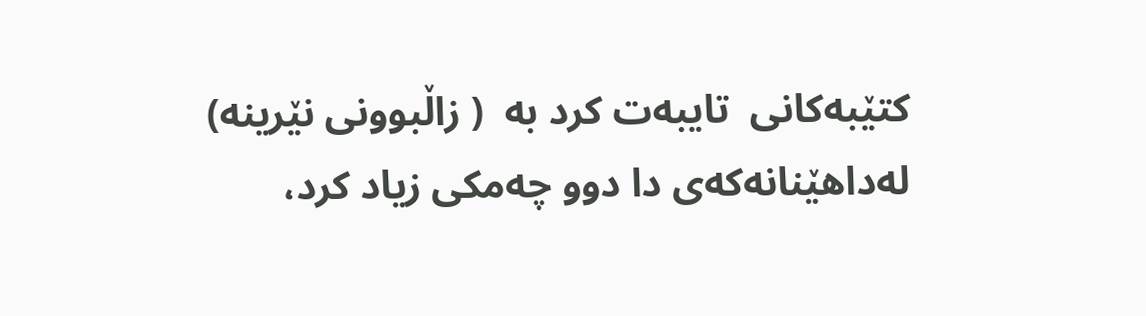كتێبه‌كانی  تایبه‌ت كرد به‌  ( زاڵبوونی نێرینه‌)  له‌داهێنانه‌كه‌ی دا دوو چه‌مكی زیاد كرد،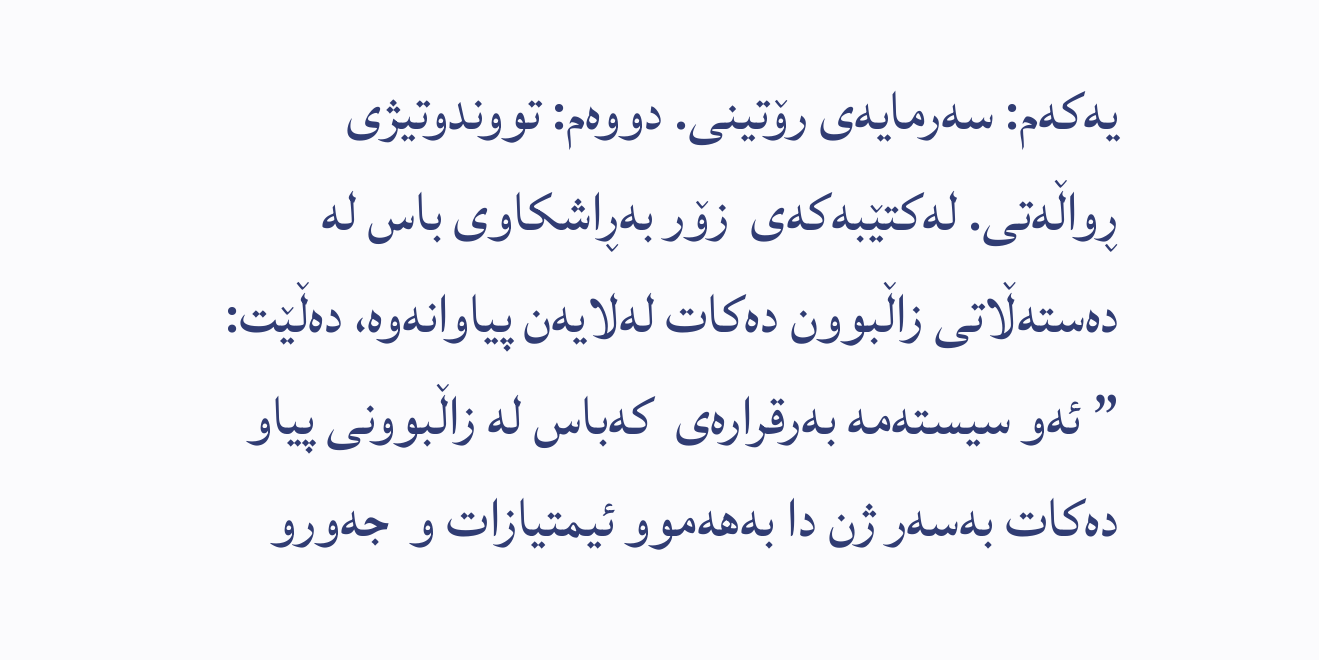یه‌كه‌م: سه‌رمایه‌ی رۆتینی. دووه‌م: تووندوتیژی ڕواڵه‌تی. له‌كتێبه‌كه‌ی  زۆر به‌ڕاشكاوی باس له‌ ده‌سته‌ڵاتی زاڵبوون ده‌كات له‌لایه‌ن پیاوانه‌وه‌، ده‌ڵێت: ” ئه‌و سیسته‌مه‌ به‌رقراره‌ی  كه‌باس له‌ زاڵبوونی پیاو ده‌كات به‌سه‌ر ژن دا به‌هه‌موو ئیمتیازات و  جه‌ورو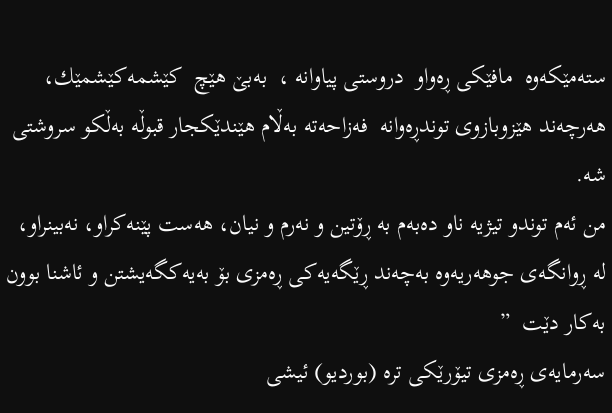سته‌مێكه‌وه‌  مافێكی ڕه‌واو  دروستی پیاوانه‌ ،  به‌بێ‌ هێچ  كێشمه‌كێشمێك، هه‌رچه‌ند هێزوبازوی توندڕه‌وانه‌  فه‌زاحه‌ته‌ به‌ڵام هێندێكجار قبوڵه‌ به‌ڵكو سروشتی شه‌.
من ئه‌م توندو تیژیه‌ ناو ده‌به‌م به‌ ڕۆتین و نه‌رم و نیان، هه‌ست پێنه‌كراو، نه‌بینراو، له‌ ڕوانگه‌ی جوهه‌ریه‌وه‌ به‌چه‌ند ڕێگه‌یه‌كی ڕه‌مزی بۆ به‌یه‌كگه‌یشتن و ئاشنا بوون به‌كار دێت  ”
سه‌رمایه‌ی ڕه‌مزی تیۆرێكی تره‌ (بوردیو) ئیشی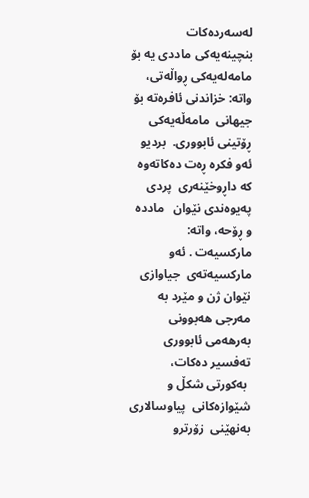له‌سه‌رده‌كات  بنچینه‌یه‌كی ماددی یه‌ بۆ مامه‌له‌یه‌كی ڕواڵه‌تی، واته‌: خزاندنی ئافره‌ته‌ بۆ جیهانی  مامه‌ڵه‌یه‌كی ڕۆتینی ئابووری.  بردیو ئه‌و فكره‌ ڕه‌ت ده‌كاته‌وه‌  كه‌ داڕوخێنه‌ری  پردی په‌یوه‌ندی نێوان   مادده‌ و ڕۆحه‌، واته‌:  ماركسیه‌ت . ئه‌و ماركسیه‌ته‌ی  جیاوازی نێوان ژن و مێرد به‌ مه‌رجی هه‌بوونی  به‌رهه‌می ئابووری ته‌فسیر ده‌كات،
 به‌كورتی شكڵ و شێوازه‌كانی  پیاوسالاری به‌نهێنی  زۆرترو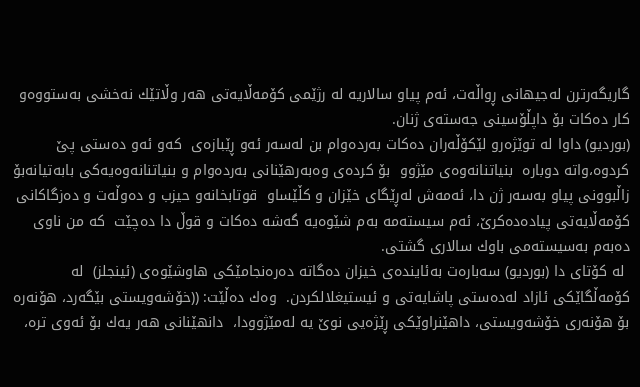گاریگه‌رترن له‌جیهانی ڕواڵه‌ت، ئه‌م پیاو سالاریه‌ له‌ رژێمی كۆمه‌ڵایه‌تی هه‌ر وڵاتێك نه‌خشی به‌ستووه‌و  كار ده‌كات بۆ داپڵۆسینی جه‌سته‌ی ژنان.
(بوردیو) داوا له‌ توێژه‌رو لێكۆڵه‌ران ده‌كات به‌رده‌وام بن له‌سه‌ر ئه‌و ڕێبازه‌ی  كه‌و ئه‌و ده‌ستی پێ‌ كردوه‌،واته‌ دوباره‌  بنیاتنانه‌وه‌ی مێژوو  بۆ كرده‌ی وه‌به‌رهێنانی به‌رده‌وام و بنیاتنانه‌وه‌یه‌كی بابه‌تیانه‌بۆ زاڵبوونی پیاو به‌سه‌ر ژن دا، ئه‌مه‌ش له‌ڕێگای خێزان و كڵێساو  قوتابخانه‌و حیزب و ده‌وڵه‌ت و ده‌زگاكانی كۆمه‌ڵایه‌تی پیاده‌ده‌كرێ‌، ئه‌م سیسته‌مه‌ به‌م شێوه‌یه‌ گه‌شه‌ ده‌كات و قوڵ دا ده‌چێت  كه‌ من ناوی ده‌به‌م به‌سیسته‌می باوك سالاری گشتی.
 له‌ كۆتای دا (بوردیو) سه‌باره‌ت به‌ئاینده‌ی خیزان ده‌گاته‌ ده‌ره‌نجامێكی هاوشێوه‌ی (ئینجلز)  له‌ كۆمه‌ڵگاێكی ئازاد له‌ده‌ستی پاشایه‌تی و ئیستیغلالكردن.  وه‌ك ده‌ڵێت: ((خۆشه‌ویستی بێگه‌رد، هۆنه‌ره‌ بۆ هۆنه‌ری خۆشه‌ویستی، داهێنراوێكی ڕێژه‌یی نوێ‌ یه‌ له‌مێژوودا،  دانهێنانی هه‌ر یه‌ك بۆ ئه‌وی تره‌،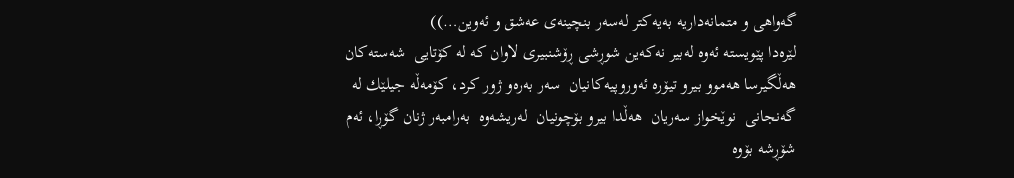گه‌واهی و متمانه‌داریه‌ به‌یه‌كتر له‌سه‌ر بنچینه‌ی عه‌شق و ئه‌وین…))
لێره‌دا پێویسته‌ ئه‌وه‌ له‌بیر نه‌كه‌ین شوڕشی ڕۆشنبیری لاوان كه‌ له‌ كۆتایی  شه‌سته‌كان هه‌ڵگیرسا هه‌موو بیرو تیۆره‌ ئه‌وروپیه‌كانیان  سه‌ر به‌ره‌و ژور كرد، كۆمه‌ڵه‌ جیلێك له‌ گه‌نجانی  نوێخواز سه‌ریان  هه‌ڵدا بیرو بۆچونیان  له‌ریشه‌وه‌  به‌رامبه‌ر ژنان گۆڕا، ئه‌م شۆڕشه‌ بۆوه‌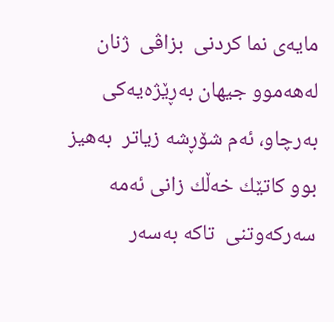مایه‌ی نما كردنی  بزاڤی  ژنان له‌هه‌موو جیهان به‌ڕێژه‌یه‌كی به‌رچاو، ئه‌م شۆڕشه‌ زیاتر  به‌هیز بوو كاتێك خه‌ڵك زانی ئه‌مه‌ سه‌ركه‌وتنی  تاكه‌ به‌سه‌ر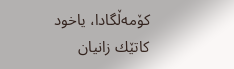كۆمه‌ڵگادا، یاخود كاتێك زانیان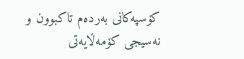كۆسپه‌كانی به‌رده‌م تاكبوون و نه‌سیجی كۆمه‌ڵایه‌تی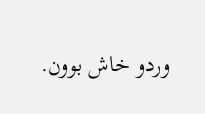وردو خاش بوون.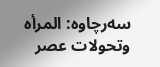سه‌رچاوه‌: المرأه‌ وتحولات عصر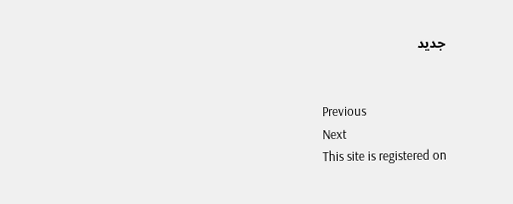جدید


Previous
Next
This site is registered on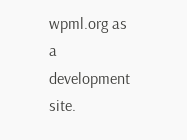wpml.org as a development site.